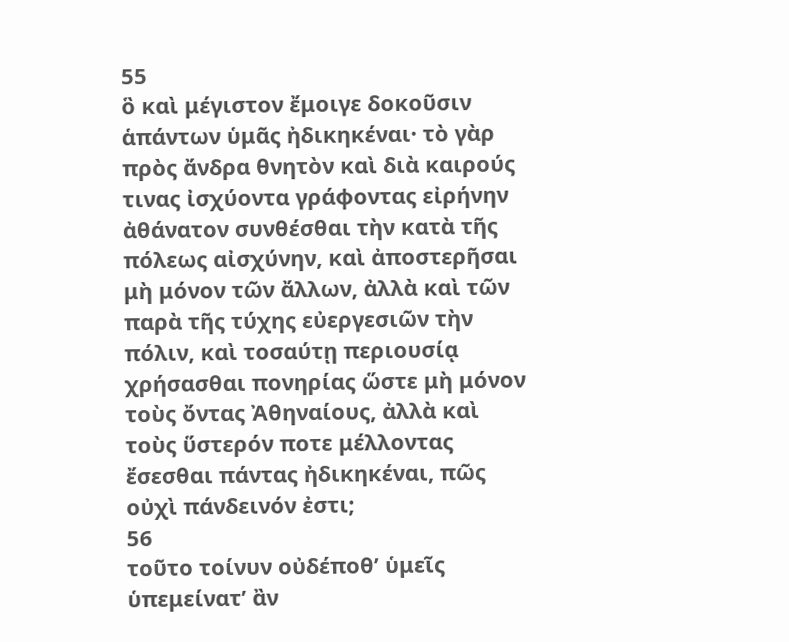55
ὃ καὶ μέγιστον ἔμοιγε δοκοῦσιν ἁπάντων ὑμᾶς ἠδικηκέναι· τὸ γὰρ πρὸς ἄνδρα θνητὸν καὶ διὰ καιρούς τινας ἰσχύοντα γράφοντας εἰρήνην ἀθάνατον συνθέσθαι τὴν κατὰ τῆς πόλεως αἰσχύνην, καὶ ἀποστερῆσαι μὴ μόνον τῶν ἄλλων, ἀλλὰ καὶ τῶν παρὰ τῆς τύχης εὐεργεσιῶν τὴν πόλιν, καὶ τοσαύτῃ περιουσίᾳ χρήσασθαι πονηρίας ὥστε μὴ μόνον τοὺς ὄντας Ἀθηναίους, ἀλλὰ καὶ τοὺς ὕστερόν ποτε μέλλοντας ἔσεσθαι πάντας ἠδικηκέναι, πῶς οὐχὶ πάνδεινόν ἐστι;
56
τοῦτο τοίνυν οὐδέποθʼ ὑμεῖς ὑπεμείνατʼ ἂν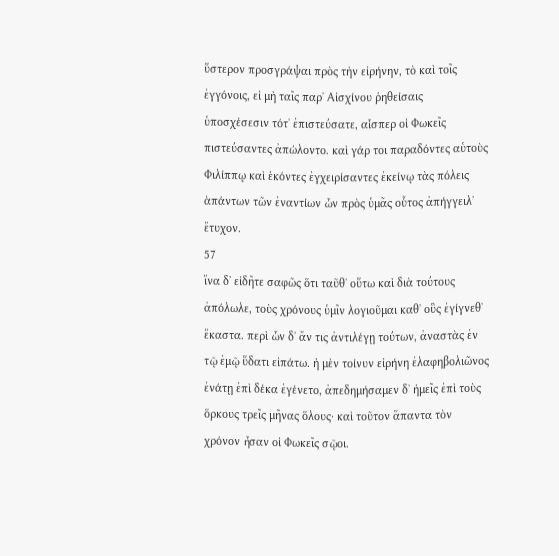ὕστερον προσγράψαι πρὸς τὴν εἰρήνην, τὸ καὶ τοῖς ἐγγόνοις, εἰ μὴ ταῖς παρʼ Αἰσχίνου ῥηθείσαις ὑποσχέσεσιν τότʼ ἐπιστεύσατε, αἷσπερ οἱ Φωκεῖς πιστεύσαντες ἀπώλοντο. καὶ γάρ τοι παραδόντες αὑτοὺς Φιλίππῳ καὶ ἑκόντες ἐγχειρίσαντες ἐκείνῳ τὰς πόλεις ἁπάντων τῶν ἐναντίων ὧν πρὸς ὑμᾶς οὗτος ἀπήγγειλʼ ἔτυχον.
57
ἵνα δʼ εἰδῆτε σαφῶς ὅτι ταῦθʼ οὕτω καὶ διὰ τούτους ἀπόλωλε, τοὺς χρόνους ὑμῖν λογιοῦμαι καθʼ οὓς ἐγίγνεθʼ ἕκαστα. περὶ ὧν δʼ ἄν τις ἀντιλέγῃ τούτων, ἀναστὰς ἐν τῷ ἐμῷ ὕδατι εἰπάτω. ἡ μὲν τοίνυν εἰρήνη ἐλαφηβολιῶνος ἐνάτῃ ἐπὶ δέκα ἐγένετο, ἀπεδημήσαμεν δʼ ἡμεῖς ἐπὶ τοὺς ὅρκους τρεῖς μῆνας ὅλους· καὶ τοῦτον ἅπαντα τὸν χρόνον ἦσαν οἱ Φωκεῖς σῷοι.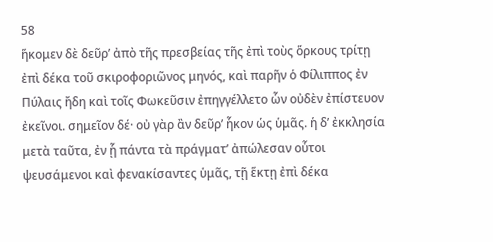58
ἥκομεν δὲ δεῦρʼ ἀπὸ τῆς πρεσβείας τῆς ἐπὶ τοὺς ὅρκους τρίτῃ ἐπὶ δέκα τοῦ σκιροφοριῶνος μηνός, καὶ παρῆν ὁ Φίλιππος ἐν Πύλαις ἤδη καὶ τοῖς Φωκεῦσιν ἐπηγγέλλετο ὧν οὐδὲν ἐπίστευον ἐκεῖνοι. σημεῖον δέ· οὐ γὰρ ἂν δεῦρʼ ἧκον ὡς ὑμᾶς. ἡ δʼ ἐκκλησία μετὰ ταῦτα, ἐν ᾗ πάντα τὰ πράγματʼ ἀπώλεσαν οὗτοι ψευσάμενοι καὶ φενακίσαντες ὑμᾶς, τῇ ἕκτῃ ἐπὶ δέκα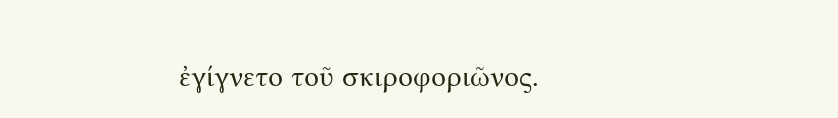ἐγίγνετο τοῦ σκιροφοριῶνος.